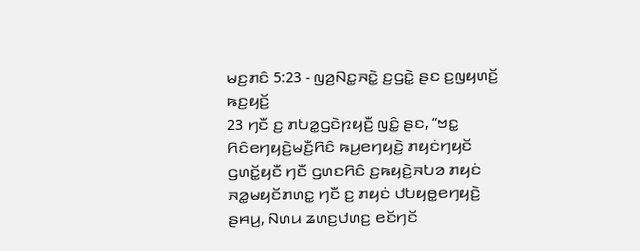ꤗꤢ꤬ꤊꤢꤨ 5:23 - ꤜꤤ꤬ꤡꤢ꤭ꤏꤢꤧ꤭ ꤢ꤬ꤞꤢꤧ꤭ ꤔꤢ ꤢ꤬ꤜꤟꤛꤢꤩ꤬ ꤒꤢ꤬ꤟꤢꤩ꤬
23 ꤚꤢꤪ ꤢ꤬ ꤊꤝꤤ꤭ꤞꤢꤧꤐꤟꤢꤪ꤬ ꤜꤢꤨ꤭ ꤔꤢ, “ꤠꤢ꤭ ꤖꤢꤨꤕꤚꤟꤢꤧ꤬ꤗꤢꤪ꤬ꤖꤢꤨ ꤒꤣ꤬ꤕꤚꤟꤢꤧ꤬ ꤊꤟꤢꤦꤚꤟꤢꤩ ꤞꤛꤢꤩ꤭ꤟꤢꤪ ꤚꤢꤪ ꤞꤛꤢꤖꤢꤨ ꤢ꤬ꤒꤟꤢꤧ꤬ꤏꤝꤤ ꤊꤟꤢꤦ ꤏꤤ꤭ꤗꤟꤢꤩꤊꤛꤢ꤭ ꤚꤢꤪ ꤢ꤬ ꤊꤟꤢꤦ ꤓꤝꤟꤥ꤭ꤕꤚꤟꤢꤧ꤬ ꤔꤌꤣ꤬, ꤡꤛꤣ ꤘꤛꤢ꤬ꤓꤛꤢ꤬ ꤕꤢꤩꤚꤢꤩ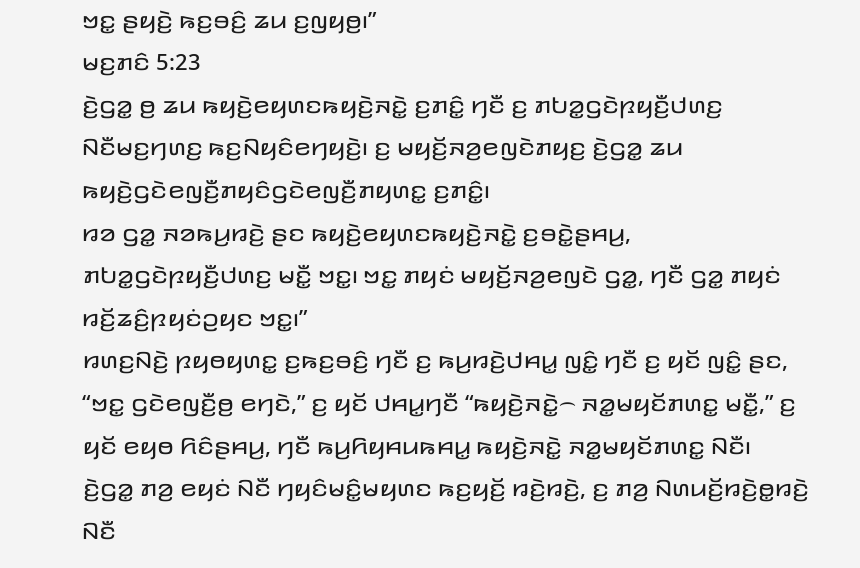ꤠꤢ꤭ ꤔꤟꤢꤧ꤬ ꤒꤢ꤬ꤋꤢꤨ꤬ ꤘꤣ ꤢ꤬ꤜꤟꤥ꤬꤯”
ꤗꤢ꤬ꤊꤢꤨ 5:23
ꤢꤧ꤬ꤞꤤ꤭ ꤥ꤬ ꤘꤣ ꤒꤟꤢꤧ꤬ꤕꤟꤛꤢꤒꤟꤢꤧ꤬ꤏꤢꤧ꤭ ꤢ꤬ꤊꤢꤨ꤭ ꤚꤢꤪ ꤢ꤬ ꤊꤝꤤ꤭ꤞꤢꤧꤐꤟꤢꤪ꤬ꤓꤛꤢ꤬ ꤡꤢꤪꤗꤢ꤬ꤚꤛꤢ꤬ ꤒꤢ꤬ꤡꤟꤢꤨꤕꤚꤟꤢꤧ꤬꤯ ꤢ꤬ ꤗꤟꤢꤩ꤬ꤏꤤ꤬ꤕꤜꤢꤧꤊꤟꤢ꤬ ꤢꤧ꤬ꤞꤤ꤭ ꤘꤣ ꤒꤟꤢꤧ꤬ꤞꤢꤧꤕꤜꤢꤪ꤬ꤊꤟꤢꤨꤞꤢꤧꤕꤜꤢꤪ꤬ꤊꤟꤛꤢ꤭ ꤢ꤬ꤊꤢꤨ꤭꤯
ꤙꤤ ꤞꤤ꤭ ꤏꤤꤒꤣ꤬ꤙꤢꤧ꤬ ꤔꤢ ꤒꤟꤢꤧ꤬ꤕꤟꤛꤢꤒꤟꤢꤧ꤬ꤏꤢꤧ꤭ ꤢ꤬ꤋꤢꤧ꤭ꤔꤌꤣ꤬, ꤊꤝꤤ꤭ꤞꤢꤧꤐꤟꤢꤪ꤬ꤓꤛꤢ꤬ ꤗꤢꤪ꤭ ꤠꤢ꤭꤯ ꤠꤢ꤭ ꤊꤟꤢꤦ ꤗꤟꤢꤩ꤬ꤏꤤ꤬ꤕꤜꤢꤧ ꤞꤤ꤭, ꤚꤢꤪ ꤞꤤ꤭ ꤊꤟꤢꤦ ꤙꤢꤩ꤬ꤘꤢꤨ꤬ꤐꤟꤢꤦꤑꤟꤢ ꤠꤢ꤭꤯”
ꤙꤛꤢ꤬ꤡꤢꤧ꤬ ꤐꤟꤥꤟꤛꤢ꤭ ꤢ꤬ꤒꤢ꤬ꤋꤢꤨ꤬ ꤚꤢꤪ ꤢ꤬ ꤒꤣ꤬ꤙꤢꤧ꤬ꤓꤌꤣ꤭ ꤜꤢꤨ꤭ ꤚꤢꤪ ꤢ꤬ ꤟꤢꤩ ꤜꤢꤨ꤭ ꤔꤢ, “ꤠꤢ꤭ ꤞꤢꤧꤕꤜꤢꤪ꤬ꤥ꤬ ꤕꤚꤢꤧ,” ꤢ꤬ ꤟꤢꤩ ꤓꤌꤣ꤭ꤚꤢꤪ “ꤒꤟꤢꤧ꤬ꤏꤢꤧ꤭꤮ ꤏꤤ꤭ꤗꤟꤢꤩꤊꤛꤢ꤭ ꤗꤢꤪ꤭,” ꤢ꤬ ꤟꤢꤩ ꤕꤟꤥ ꤖꤢꤨꤔꤌꤣ꤬, ꤚꤢꤪ ꤒꤣ꤬ꤖꤟꤌꤣꤒꤌꤣ꤭ ꤒꤟꤢꤧ꤬ꤏꤢꤧ꤭ ꤏꤤ꤭ꤗꤟꤢꤩꤊꤛꤢ꤭ ꤡꤢꤪ꤯
ꤢꤧ꤬ꤞꤤ꤭ ꤊꤤ꤬ ꤕꤟꤢꤦ ꤡꤢꤪ ꤚꤟꤢꤨꤗꤢꤨ꤭ꤗꤟꤛꤢ ꤒꤢ꤬ꤟꤢꤩ꤬ ꤙꤢꤧ꤬ꤙꤢꤧ꤬, ꤢ꤬ ꤊꤤ꤬ ꤡꤛꤣꤢꤩ꤬ꤙꤢꤧ꤬ꤥ꤭ꤙꤢꤧ꤬ ꤡꤢꤪ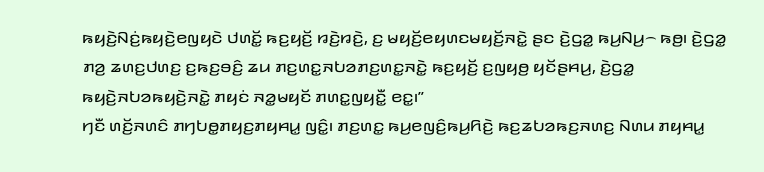ꤒꤟꤢꤧ꤬ꤡꤢꤦ꤬ꤒꤟꤢꤧ꤬ꤕꤜꤟꤢꤧ ꤓꤛꤢꤩ꤭ ꤒꤢ꤬ꤟꤢꤩ꤬ ꤙꤢꤧ꤬ꤙꤢꤧ꤬, ꤢ꤬ ꤗꤟꤢꤩ꤬ꤕꤟꤛꤢꤗꤟꤢꤩ꤬ꤏꤢꤧ꤭ ꤔꤢ ꤢꤧ꤬ꤞꤤ꤭ ꤒꤣ꤬ꤡꤣ꤬꤮ ꤒꤥ꤬꤯ ꤢꤧ꤬ꤞꤤ꤭ ꤊꤤ꤬ ꤘꤛꤢ꤬ꤓꤛꤢ꤬ ꤢ꤬ꤒꤢ꤬ꤋꤢꤨ꤬ ꤘꤣ ꤊꤢ꤬ꤛꤢ꤭ꤏꤝꤤꤊꤢ꤬ꤛꤢ꤭ꤏꤢꤧ꤭ ꤒꤢ꤬ꤟꤢꤩ꤬ ꤢ꤬ꤜꤟꤥ꤬ ꤟꤢꤩꤔꤌꤣ꤬, ꤢꤧ꤬ꤞꤤ꤭ ꤒꤟꤢꤧ꤬ꤏꤝꤤꤒꤟꤢꤧ꤬ꤏꤢꤧ꤭ ꤊꤟꤢꤦ ꤏꤤ꤭ꤗꤟꤢꤩ ꤊꤛꤢ꤭ꤜꤟꤢꤪ꤭ ꤕꤢ꤭꤯”
ꤚꤢꤪ ꤛꤢꤩ꤬ꤏꤛꤢꤨ ꤊꤚꤝꤥ꤭ꤊꤟꤢ꤬ꤊꤟꤌꤣ꤭ ꤜꤢꤨ꤭꤯ ꤊꤢ꤬ꤛꤢ꤭ ꤒꤣ꤬ꤕꤜꤢꤨ꤬ꤒꤣ꤬ꤖꤢꤧ꤬ ꤒꤢ꤬ꤘꤝꤤꤒꤢ꤬ꤏꤛꤢ꤬ ꤡꤛꤣ ꤊꤟꤌꤣ꤭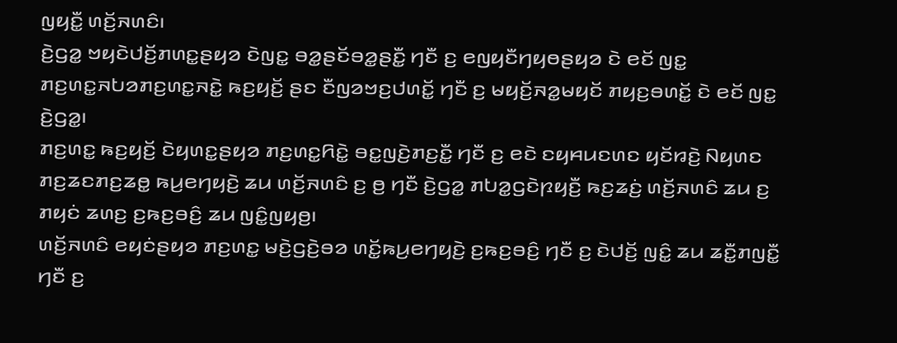ꤜꤟꤢꤪ꤭ ꤛꤢꤩ꤬ꤏꤛꤢꤨ꤯
ꤢꤧ꤬ꤞꤤ꤭ ꤠꤟꤢꤧꤓꤢꤩ꤬ꤊꤛꤢ꤭ꤔꤟꤤ ꤢꤧꤜꤢ꤭ ꤋꤤ꤭ꤔꤢꤩꤋꤤ꤭ꤔꤢꤪ꤭ ꤚꤢꤪ ꤢ꤬ ꤕꤜꤟꤢꤪꤚꤟꤥꤔꤟꤤ ꤢꤧ ꤕꤢꤩ ꤜꤢ꤭ ꤊꤢ꤬ꤛꤢ꤭ꤏꤝꤤꤊꤢ꤬ꤛꤢ꤭ꤏꤢꤧ꤭ ꤒꤢ꤬ꤟꤢꤩ꤬ ꤔꤢ ꤢꤪꤜꤤꤠꤢ꤬ꤓꤛꤢꤩ꤭ ꤚꤢꤪ ꤢ꤬ ꤗꤟꤢꤩ꤬ꤏꤤ꤭ꤗꤟꤢꤩ ꤊꤟꤢ꤬ꤋꤛꤢꤩ꤭ ꤢꤧ ꤕꤢꤩ ꤜꤢ꤭ ꤢꤧ꤬ꤞꤤ꤭꤯
ꤊꤢ꤬ꤛꤢ꤭ ꤒꤢ꤬ꤟꤢꤩ꤬ ꤢꤧꤟꤛꤢ꤭ꤔꤟꤤ ꤊꤢ꤬ꤛꤢ꤭ꤖꤢꤧ꤭ ꤋꤢ꤭ꤜꤢꤧ꤬ꤊꤢ꤬ꤢꤪ꤭ ꤚꤢꤪ ꤢ꤬ ꤕꤢꤧ ꤢꤟꤌꤣꤢꤛꤢ ꤟꤢꤩꤙꤢꤧ꤬ ꤡꤟꤛꤢ ꤊꤢ꤬ꤘꤢꤊꤢ꤬ꤘꤥ꤭ ꤒꤣ꤬ꤕꤚꤟꤢꤧ꤬ ꤘꤣ ꤛꤢꤩ꤬ꤏꤛꤢꤨ ꤢ꤬ ꤥ꤬ ꤚꤢꤪ ꤢꤧ꤬ꤞꤤ꤭ ꤊꤝꤤ꤭ꤞꤢꤧꤐꤟꤢꤪ꤬ ꤒꤢ꤬ꤘꤢꤦ꤬ ꤛꤢꤩ꤬ꤏꤛꤢꤨ ꤘꤣ ꤢ꤬ ꤊꤟꤢꤦ ꤘꤛꤢ꤬ ꤢ꤬ꤒꤢ꤬ꤋꤢꤨ꤬ ꤘꤣ ꤜꤢꤨ꤭ꤜꤟꤥ꤬꤯
ꤛꤢꤩ꤬ꤏꤛꤢꤨ ꤕꤟꤢꤦꤔꤟꤤ ꤊꤢ꤬ꤛꤢ꤭ ꤗꤢꤧ꤬ꤞꤢꤧ꤬ꤋꤤ ꤛꤢꤩ꤭ꤒꤣ꤬ꤕꤚꤟꤢꤧ꤬ ꤢ꤬ꤒꤢ꤬ꤋꤢꤨ꤬ ꤚꤢꤪ ꤢ꤬ ꤢꤧꤓꤢꤩ꤬ ꤜꤢꤨ꤭ ꤘꤣ ꤘꤢꤪ꤭ꤊꤜꤢꤪ꤭ ꤚꤢꤪ ꤢ꤬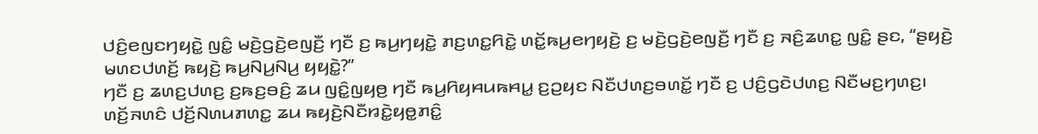ꤓꤢꤨ꤬ꤕꤜꤢꤚꤟꤢꤧ꤭ ꤜꤢꤨ꤭ ꤗꤢꤧ꤬ꤞꤢꤧ꤬ꤕꤜꤢꤪ꤬ ꤚꤢꤪ ꤢ꤬ ꤒꤣ꤬ꤚꤟꤢꤧ꤭ ꤊꤢ꤬ꤛꤢ꤭ꤖꤢꤧ꤭ ꤛꤢꤩ꤭ꤒꤣ꤬ꤕꤚꤟꤢꤧ꤬ ꤢ꤬ ꤗꤢꤧ꤬ꤞꤢꤧ꤬ꤕꤜꤢꤪ꤬ ꤚꤢꤪ ꤢ꤬ ꤏꤢꤨ꤬ꤘꤛꤢ꤭ ꤜꤢꤨ꤭ ꤔꤢ, “ꤔꤟꤢꤧ꤬ ꤗꤛꤢꤓꤛꤢꤩ꤬ ꤒꤟꤢꤧ꤬ ꤒꤣ꤬ꤡꤣ꤬ꤡꤣ꤬ ꤟꤟꤢꤧ꤭?”
ꤚꤢꤪ ꤢ꤬ ꤘꤛꤢ꤬ꤓꤛꤢ꤬ ꤢ꤬ꤒꤢ꤬ꤋꤢꤨ꤬ ꤘꤣ ꤜꤢꤨ꤭ꤜꤟꤥ꤬ ꤚꤢꤪ ꤒꤣ꤬ꤖꤟꤌꤣꤒꤌꤣ꤭ ꤢ꤬ꤑꤟꤢ ꤡꤢꤪꤓꤛꤢ꤬ꤋꤛꤢꤩ꤭ ꤚꤢꤪ ꤢ꤬ ꤓꤢꤨ꤬ꤞꤢꤧꤓꤛꤢ꤬ ꤡꤢꤪꤗꤢ꤬ꤚꤛꤢ꤬꤯
ꤛꤢꤩ꤬ꤏꤛꤢꤨ ꤓꤢꤩ꤬ꤡꤛꤣꤊꤛꤢ꤭ ꤘꤣ ꤒꤟꤢꤧ꤬ꤡꤢꤪꤙꤢꤧ꤭ꤟꤥ꤭ꤊꤢꤨ꤭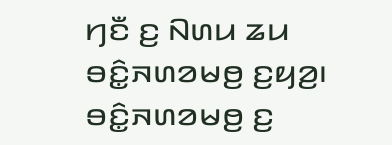ꤚꤢꤪ ꤢ꤬ ꤡꤛꤣ ꤘꤣ ꤋꤢꤨ꤭ꤏꤛꤤꤗꤥ꤬ ꤢ꤬ꤟꤤ꤬꤯ ꤋꤢꤨ꤭ꤏꤛꤤꤗꤥ꤬ ꤢ꤬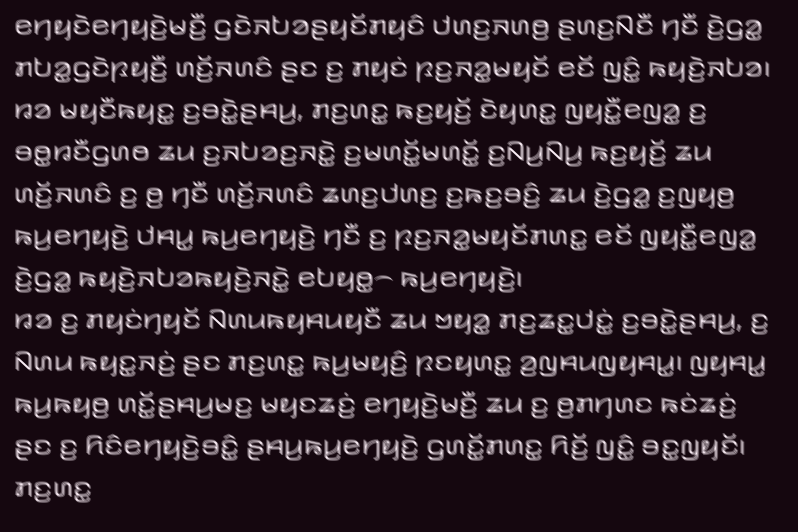ꤕꤚꤟꤢꤧꤕꤚꤟꤢꤧ꤬ꤗꤢꤪ꤬ ꤞꤢꤧꤏꤝꤤꤔꤟꤢꤩꤊꤟꤢꤨ ꤓꤛꤢ꤬ꤏꤛꤥ꤬ ꤔꤛꤢ꤬ꤡꤢꤪ ꤚꤢꤪ ꤢꤧ꤬ꤞꤤ꤭ ꤊꤝꤤ꤭ꤞꤢꤧꤐꤟꤢꤪ꤬ ꤛꤢꤩ꤬ꤏꤛꤢꤨ ꤔꤢ ꤢ꤬ ꤊꤟꤢꤦ ꤐꤢ꤬ꤏꤤ꤭ꤗꤟꤢꤩ ꤕꤢꤩ ꤜꤢꤨ꤭ ꤒꤟꤢꤧ꤬ꤏꤝꤤ꤯
ꤙꤤ ꤗꤟꤢꤪꤒꤟꤢ꤭ ꤢ꤬ꤋꤢꤧ꤭ꤔꤌꤣ꤬, ꤊꤢ꤬ꤛꤢ꤭ ꤒꤢ꤬ꤟꤢꤩ꤬ ꤢꤧꤟꤛꤢ꤭ ꤜꤟꤢꤪ꤭ꤕꤜꤤ꤭ ꤢ꤬ ꤋꤥ꤭ꤙꤢꤪꤞꤛꤥ ꤘꤣ ꤢ꤬ꤏꤝꤤꤢ꤬ꤏꤢꤧ꤭ ꤢ꤬ꤗꤛꤢꤩ꤭ꤗꤛꤢꤩ꤭ ꤢ꤬ꤡꤣ꤬ꤡꤣ꤬ ꤒꤢ꤬ꤟꤢꤩ꤬ ꤘꤣ ꤛꤢꤩ꤬ꤏꤛꤢꤨ ꤢ꤬ ꤥ꤬ ꤚꤢꤪ ꤛꤢꤩ꤬ꤏꤛꤢꤨ ꤘꤛꤢ꤬ꤓꤛꤢ꤬ ꤢ꤬ꤒꤢ꤬ꤋꤢꤨ꤬ ꤘꤣ ꤢꤧ꤬ꤞꤤ꤭ ꤢ꤬ꤜꤟꤥ꤬ ꤒꤣ꤬ꤕꤚꤟꤢꤧ꤬ ꤓꤌꤣ꤭ ꤒꤣ꤬ꤕꤚꤟꤢꤧ꤬ ꤚꤢꤪ ꤢ꤬ ꤐꤢ꤬ꤏꤤ꤭ꤗꤟꤢꤩꤊꤛꤢ꤭ ꤕꤢꤩ ꤜꤟꤢꤪ꤭ꤕꤜꤤ꤭ ꤢꤧ꤬ꤞꤤ꤭ ꤒꤟꤢꤧ꤬ꤏꤝꤤꤒꤟꤢꤧ꤬ꤏꤢꤧ꤭ ꤕꤝꤟꤥ꤭꤮ ꤒꤣ꤬ꤕꤚꤟꤢꤧ꤬꤯
ꤙꤤ ꤢ꤬ ꤊꤟꤢꤦꤚꤟꤢꤩ ꤡꤛꤣꤒꤟꤌꤣꤟꤢꤪ ꤘꤣ ꤠꤟꤤ꤭ ꤊꤢ꤬ꤘꤢ꤭ꤓꤢꤦ꤭ ꤢ꤬ꤋꤢꤧ꤭ꤔꤌꤣ꤬, ꤢ꤬ ꤡꤛꤣ ꤒꤟꤢ꤭ꤏꤢꤦ꤬ ꤔꤢ ꤊꤢ꤬ꤛꤢ꤭ ꤒꤣ꤬ꤗꤟꤢꤨ꤬ ꤐꤢꤟꤛꤢ꤭ ꤤ꤬ꤜꤌꤣꤜꤟꤌꤣ꤭꤯ ꤜꤟꤌꤣ꤭ ꤒꤣ꤬ꤒꤟꤥ꤬ ꤛꤢꤩ꤭ꤔꤌꤣ꤬ꤗꤢ꤬ ꤗꤟꤢꤘꤢꤦ꤬ ꤕꤚꤟꤢꤧ꤬ꤗꤢꤪ꤬ ꤘꤣ ꤢ꤬ ꤥ꤬ꤊꤚꤛꤢ ꤒꤢꤦꤘꤢꤦ꤬ ꤔꤢ ꤢ꤬ ꤖꤢꤨꤕꤚꤟꤢꤧ꤬ꤋꤢꤨ꤭ ꤔꤌꤣ꤬ꤒꤣ꤬ꤕꤚꤟꤢꤧ꤬ ꤞꤛꤢꤩ꤭ꤊꤛꤢ꤭ ꤖꤢꤩ꤬ ꤜꤢꤨ꤭ ꤋꤢ꤭ꤜꤟꤢꤩ꤯ ꤊꤢ꤬ꤛꤢ꤭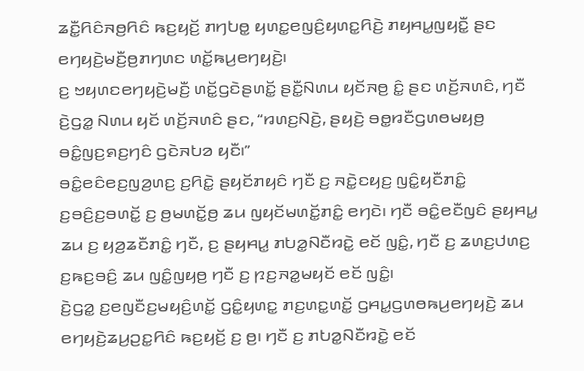ꤘꤢꤪ꤭ꤖꤢꤨꤏꤥ꤬ꤖꤢꤨ ꤒꤢ꤬ꤟꤢꤩ꤬ ꤊꤚꤝꤥ꤭ ꤟꤛꤢ꤭ꤕꤜꤢꤨ꤬ꤟꤛꤢ꤭ꤖꤢꤧ꤬ ꤊꤟꤌꤣ꤭ꤜꤟꤢꤪ꤭ ꤔꤢ ꤕꤚꤟꤢꤧ꤬ꤗꤢꤪ꤬ꤥ꤬ꤊꤚꤛꤢ ꤛꤢꤩ꤭ꤒꤣ꤬ꤕꤚꤟꤢꤧ꤬꤯
ꤢ꤬ ꤠꤟꤛꤢꤕꤚꤟꤢꤧ꤬ꤗꤢꤪ꤬ ꤛꤢꤩ꤭ꤞꤢꤧꤔꤛꤢꤩ꤭ ꤔꤢꤪ꤭ꤡꤛꤣ ꤟꤢꤩꤏꤥ꤬ ꤢꤨ꤭ ꤔꤢ ꤛꤢꤩ꤬ꤏꤛꤢꤨ, ꤚꤢꤪ ꤢꤧ꤬ꤞꤤ꤭ ꤡꤛꤣ ꤟꤢꤩ ꤛꤢꤩ꤬ꤏꤛꤢꤨ ꤔꤢ, “ꤙꤛꤢ꤬ꤡꤢꤧ꤬, ꤔꤟꤢꤧ꤬ ꤋꤥ꤭ꤙꤢꤪꤞꤛꤥꤗꤟꤥ꤬ ꤋꤢꤨ꤭ꤜꤢ꤬ꤎꤢ꤬ꤚꤢꤨ ꤞꤢꤧꤏꤝꤤ ꤟꤢꤪ꤯”
ꤋꤢꤨ꤭ꤕꤢꤨꤕꤢ꤬ꤜꤤ꤬ꤛꤢ꤬ ꤢ꤬ꤖꤢꤧ꤭ ꤔꤟꤢꤩꤊꤟꤢꤨ ꤚꤢꤪ ꤢ꤬ ꤏꤢꤧ꤭ꤢꤟꤢ꤬ ꤜꤢꤨ꤭ꤟꤢꤪꤊꤢꤨ꤭ ꤢ꤬ꤋꤢꤨ꤬ꤢ꤬ꤋꤛꤢꤩ꤭ ꤢ꤬ ꤥ꤬ꤗꤛꤢꤩ꤭ꤥ꤬ ꤘꤣ ꤜꤟꤢꤩꤗꤛꤢꤩ꤭ꤊꤢꤨ꤭ ꤕꤚꤢꤧ꤯ ꤚꤢꤪ ꤋꤢꤨ꤭ꤕꤢꤪꤜꤢꤨ ꤔꤟꤌꤣ꤭ ꤘꤣ ꤢ꤬ ꤟꤤ꤬ꤘꤢꤪꤊꤢꤨ꤭ ꤚꤢꤪ, ꤢ꤬ ꤔꤟꤌꤣ꤭ ꤊꤝꤤ꤭ꤡꤢꤪꤙꤢꤧ꤭ ꤕꤢꤩ ꤜꤢꤨ꤭, ꤚꤢꤪ ꤢ꤬ ꤘꤛꤢ꤬ꤓꤛꤢ꤬ ꤢ꤬ꤒꤢ꤬ꤋꤢꤨ꤬ ꤘꤣ ꤜꤢꤨ꤭ꤜꤟꤥ꤬ ꤚꤢꤪ ꤢ꤬ ꤐꤢ꤬ꤏꤤ꤭ꤗꤟꤢꤩ ꤕꤢꤩ ꤜꤢꤨ꤭꤯
ꤢꤧ꤬ꤞꤤ꤭ ꤢ꤬ꤕꤜꤢꤪꤢ꤬ꤗꤟꤢꤨ꤬ꤛꤢꤩ꤭ ꤞꤢꤨ꤭ꤟꤛꤢ꤭ ꤊꤢ꤬ꤛꤢ꤭ꤛꤢꤩ꤭ ꤞꤌꤣ꤭ꤞꤛꤥꤒꤣ꤬ꤕꤚꤟꤢꤧ꤬ ꤘꤣ ꤕꤚꤟꤢꤧ꤬ꤘꤣ꤬ꤑꤢ꤭ꤖꤢꤨ ꤒꤢ꤬ꤟꤢꤩ꤬ ꤢ꤬ ꤥ꤬꤯ ꤚꤢꤪ ꤢ꤬ ꤊꤝꤤ꤭ꤡꤢꤪꤙꤢꤧ꤭ ꤕꤢꤩ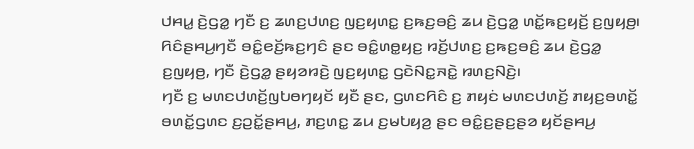ꤓꤌꤣ꤭ ꤢꤧ꤬ꤞꤤ꤭ ꤚꤢꤪ ꤢ꤬ ꤘꤛꤢ꤬ꤓꤛꤢ꤬ ꤜꤢ꤬ꤟꤛꤢ꤭ ꤢ꤬ꤒꤢ꤬ꤋꤢꤨ꤬ ꤘꤣ ꤢꤧ꤬ꤞꤤ꤭ ꤛꤢꤩ꤭ꤒꤢ꤬ꤟꤢꤩ꤬ ꤢ꤬ꤜꤟꤥ꤬꤯
ꤖꤢꤨꤔꤌꤣ꤬ꤚꤢꤪ ꤋꤢꤨ꤭ꤕꤢꤩ꤬ꤒꤢ꤬ꤚꤢꤨ ꤔꤢ ꤋꤢꤨ꤭ꤛꤥ꤭ꤟꤢ꤬ ꤙꤢꤩ꤬ꤓꤛꤢ꤬ ꤢ꤬ꤒꤢ꤬ꤋꤢꤨ꤬ ꤘꤣ ꤢꤧ꤬ꤞꤤ꤭ ꤢ꤬ꤜꤟꤥ꤬, ꤚꤢꤪ ꤢꤧ꤬ꤞꤤ꤭ ꤔꤟꤤꤙꤢꤧ꤬ ꤜꤢ꤬ꤟꤛꤢ꤭ ꤞꤢꤧꤡꤢ꤭ꤏꤢꤧ꤭ ꤙꤛꤢ꤬ꤡꤢꤧ꤬꤯
ꤚꤢꤪ ꤢ꤬ ꤗꤛꤢꤓꤛꤢꤩ꤬ꤜꤝꤥꤚꤟꤢꤩ ꤟꤢꤪ ꤔꤢ, ꤞꤛꤢꤖꤢꤨ ꤢ꤬ ꤊꤟꤢꤦ ꤗꤛꤢꤓꤛꤢꤩ꤬ ꤊꤟꤢ꤬ꤋꤛꤢꤩ꤭ ꤋꤛꤢꤩ꤭ꤞꤛꤢ ꤢ꤬ꤑꤢꤩ꤭ꤔꤌꤣ꤬, ꤊꤢ꤬ꤛꤢ꤭ ꤘꤣ ꤢ꤬ꤗꤝꤟꤤ꤬ ꤔꤢ ꤋꤢꤨ꤭ꤢ꤬ꤔꤢ꤬ꤔꤤ ꤟꤢꤩꤔꤌꤣ꤬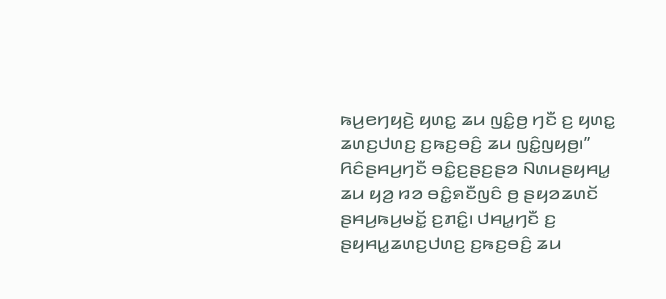ꤒꤣ꤬ꤕꤚꤟꤢꤧ꤬ ꤟꤛꤢ꤭ ꤘꤣ ꤜꤢꤨ꤭ꤥ꤬ ꤚꤢꤪ ꤢ꤬ ꤟꤛꤢ꤭ ꤘꤛꤢ꤬ꤓꤛꤢ꤬ ꤢ꤬ꤒꤢ꤬ꤋꤢꤨ꤬ ꤘꤣ ꤜꤢꤨ꤭ꤜꤟꤥ꤬꤯”
ꤖꤢꤨꤔꤌꤣ꤬ꤚꤢꤪ ꤋꤢꤨ꤭ꤢ꤬ꤔꤢ꤬ꤔꤤ ꤡꤛꤣꤔꤟꤌꤣ꤭ ꤘꤣ ꤟꤤ꤬ ꤙꤤ ꤋꤢꤨ꤭ꤎꤢꤪꤜꤢꤨ ꤥ꤬ ꤔꤟꤤꤘꤛꤢꤩ ꤔꤌꤣ꤬ꤒꤣ꤬ꤗꤢꤩ꤭ ꤢ꤬ꤊꤢꤨ꤭꤯ ꤓꤌꤣ꤭ꤚꤢꤪ ꤢ꤬ ꤔꤟꤌꤣ꤭ꤘꤛꤢ꤬ꤓꤛꤢ꤬ ꤢ꤬ꤒꤢ꤬ꤋꤢꤨ꤬ ꤘꤣ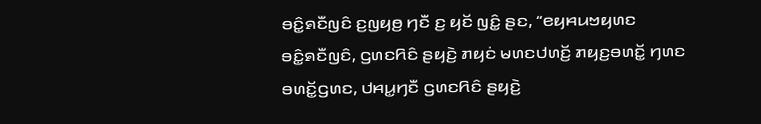ꤋꤢꤨ꤭ꤎꤢꤪꤜꤢꤨ ꤢ꤬ꤜꤟꤥ꤬ ꤚꤢꤪ ꤢ꤬ ꤟꤢꤩ ꤜꤢꤨ꤭ ꤔꤢ, “ꤕꤟꤌꤣꤠꤟꤛꤢ ꤋꤢꤨ꤭ꤎꤢꤪꤜꤢꤨ, ꤞꤛꤢꤖꤢꤨ ꤔꤟꤢꤧ꤬ ꤊꤟꤢꤦ ꤗꤛꤢꤓꤛꤢꤩ꤬ ꤊꤟꤢ꤬ꤋꤛꤢꤩ꤭ ꤚꤛꤢ ꤋꤛꤢꤩ꤭ꤞꤛꤢ, ꤓꤌꤣ꤭ꤚꤢꤪ ꤞꤛꤢꤖꤢꤨ ꤔꤟꤢꤧ꤬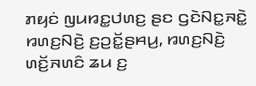ꤊꤟꤢꤦ ꤜꤣꤙꤢ꤭ꤓꤛꤢ꤬ ꤔꤢ ꤞꤢꤧꤡꤢ꤭ꤏꤢꤧ꤭ ꤙꤛꤢ꤬ꤡꤢꤧ꤬ ꤢ꤬ꤑꤢꤩ꤭ꤔꤌꤣ꤬, ꤙꤛꤢ꤬ꤡꤢꤧ꤬ ꤛꤢꤩ꤬ꤏꤛꤢꤨ ꤘꤣ ꤢ꤬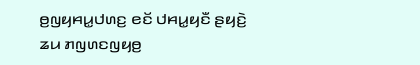ꤥ꤬ꤜꤟꤌꤣ꤭ꤓꤛꤢ꤬ ꤕꤢꤩ ꤓꤌꤣ꤭ꤟꤢꤪ ꤔꤟꤢꤧ꤬ ꤘꤣ ꤊꤜꤛꤢꤜꤟꤥ꤬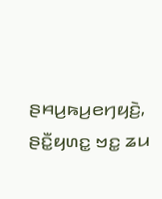ꤔꤌꤣ꤬ꤒꤣ꤬ꤕꤚꤟꤢꤧ꤬, ꤔꤢꤪ꤭ꤟꤛꤢ꤭ ꤠꤢ꤭ ꤘꤣ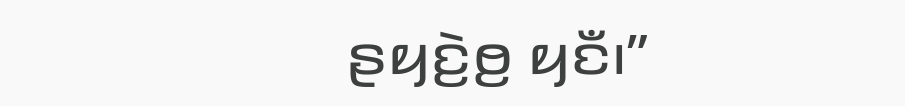ꤔꤟꤢꤧ꤬ꤥ꤬ ꤟꤢꤪ꤯”